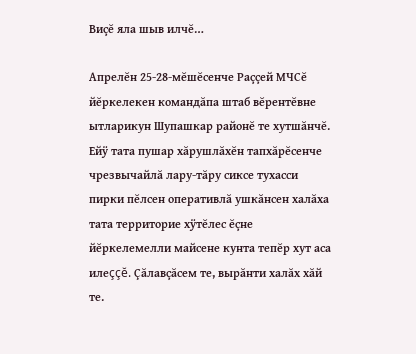Виçĕ яла шыв илчĕ…

Апрелĕн 25-28-мĕшĕсенче Раççей МЧСĕ йĕркелекен командăпа штаб вĕрентĕвне ытларикун Шупашкар районĕ те хутшăнчĕ. Ейÿ тата пушар хăрушлăхĕн тапхăрĕсенче чрезвычайлă лару-тăру сиксе тухасси пирки пĕлсен оперативлă ушкăнсен халăха тата территорие хÿтĕлес ĕçне йĕркелемелли майсене кунта тепĕр хут аса илеççĕ. Çăлавçăсем те, вырăнти халăх хăй те.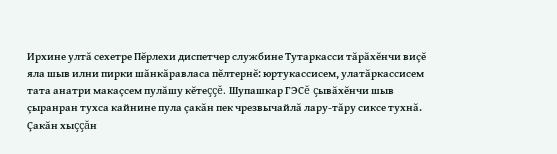Ирхине ултă сехетре Пĕрлехи диспетчер службине Тутаркасси тăрăхĕнчи виçĕ яла шыв илни пирки шăнкăравласа пĕлтернĕ: юртукассисем, улатăркассисем тата анатри макаçсем пулăшу кĕтеççĕ. Шупашкар ГЭСĕ çывăхĕнчи шыв çыранран тухса кайнине пула çакăн пек чрезвычайлă лару-тăру сиксе тухнă. Çакăн хыççăн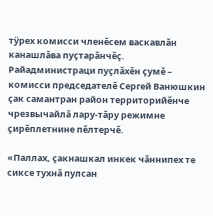тÿрех комисси членĕсем васкавлăн канашлăва пуçтарăнчĕç. Райадминистраци пуçлăхĕн çумĕ – комисси председателĕ Сергей Ванюшкин çак самантран район территорийĕнче чрезвычайлă лару-тăру режимне çирĕплетнине пĕлтерчĕ.

«Паллах, çакнашкал инкек чăннипех те сиксе тухнă пулсан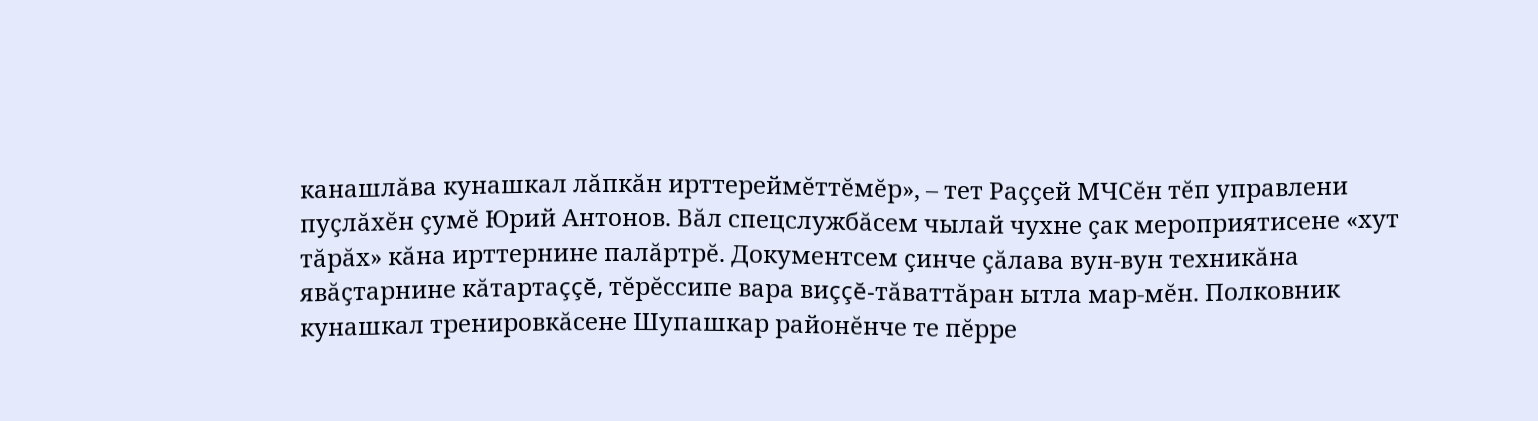канашлăва кунашкал лăпкăн ирттереймĕттĕмĕр», – тет Раççей МЧСĕн тĕп управлени пуçлăхĕн çумĕ Юрий Антонов. Вăл спецслужбăсем чылай чухне çак мероприятисене «хут тăрăх» кăна ирттернине палăртрĕ. Документсем çинче çăлава вун-вун техникăна явăçтарнине кăтартаççĕ, тĕрĕссипе вара виççĕ-тăваттăран ытла мар-мĕн. Полковник кунашкал тренировкăсене Шупашкар районĕнче те пĕрре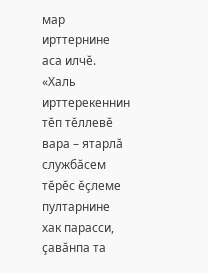мар ирттернине аса илчĕ. «Халь ирттерекеннин тĕп тĕллевĕ вара – ятарлă службăсем тĕрĕс ĕçлеме пултарнине хак парасси, çавăнпа та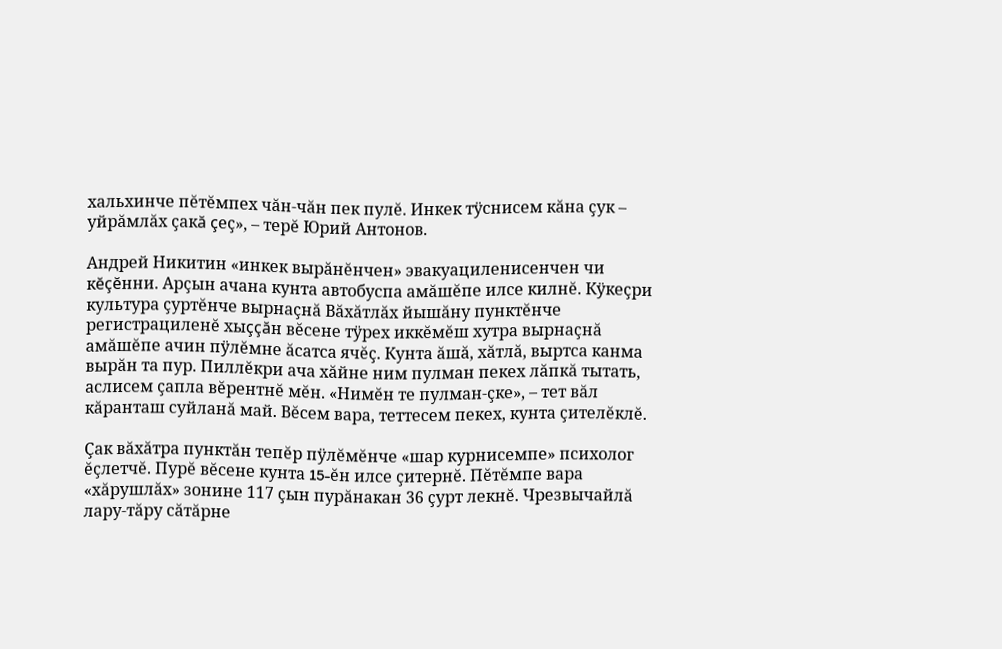хальхинче пĕтĕмпех чăн-чăн пек пулĕ. Инкек тÿснисем кăна çук – уйрăмлăх çакă çеç», – терĕ Юрий Антонов.

Андрей Никитин «инкек вырăнĕнчен» эвакуациленисенчен чи кĕçĕнни. Арçын ачана кунта автобуспа амăшĕпе илсе килнĕ. Кÿкеçри культура çуртĕнче вырнаçнă Вăхăтлăх йышăну пунктĕнче регистрациленĕ хыççăн вĕсене тÿрех иккĕмĕш хутра вырнаçнă амăшĕпе ачин пÿлĕмне ăсатса ячĕç. Кунта ăшă, хăтлă, выртса канма вырăн та пур. Пиллĕкри ача хăйне ним пулман пекех лăпкă тытать, аслисем çапла вĕрентнĕ мĕн. «Нимĕн те пулман-çке», – тет вăл кăранташ суйланă май. Вĕсем вара, теттесем пекех, кунта çителĕклĕ.

Çак вăхăтра пунктăн тепĕр пÿлĕмĕнче «шар курнисемпе» психолог ĕçлетчĕ. Пурĕ вĕсене кунта 15-ĕн илсе çитернĕ. Пĕтĕмпе вара «хăрушлăх» зонине 117 çын пурăнакан 36 çурт лекнĕ. Чрезвычайлă лару-тăру сăтăрне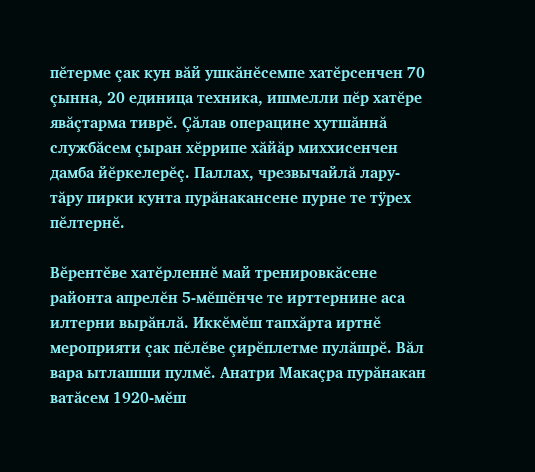пĕтерме çак кун вăй ушкăнĕсемпе хатĕрсенчен 70 çынна, 20 единица техника, ишмелли пĕр хатĕре явăçтарма тиврĕ. Çăлав операцине хутшăннă службăсем çыран хĕррипе хăйăр миххисенчен дамба йĕркелерĕç. Паллах, чрезвычайлă лару-тăру пирки кунта пурăнакансене пурне те тÿрех пĕлтернĕ.

Вĕрентĕве хатĕрленнĕ май тренировкăсене районта апрелĕн 5-мĕшĕнче те ирттернине аса илтерни вырăнлă. Иккĕмĕш тапхăрта иртнĕ мероприяти çак пĕлĕве çирĕплетме пулăшрĕ. Вăл вара ытлашши пулмĕ. Анатри Макаçра пурăнакан ватăсем 1920-мĕш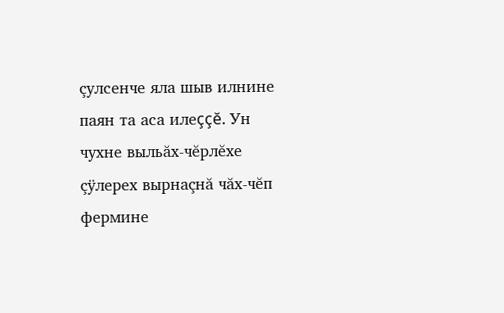çулсенче яла шыв илнине паян та аса илеççĕ. Ун чухне выльăх-чĕрлĕхе çÿлерех вырнаçнă чăх-чĕп фермине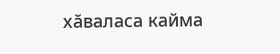хăваласа кайма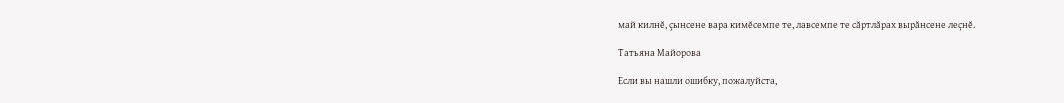май килнĕ, çынсене вара кимĕсемпе те, лавсемпе те сăртлăрах вырăнсене леçнĕ.

Татьяна Майорова

Если вы нашли ошибку, пожалуйста,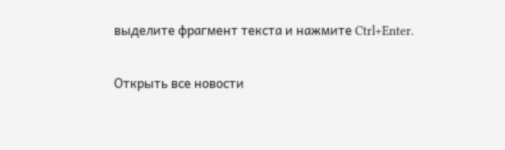выделите фрагмент текста и нажмите Ctrl+Enter.

Открыть все новости